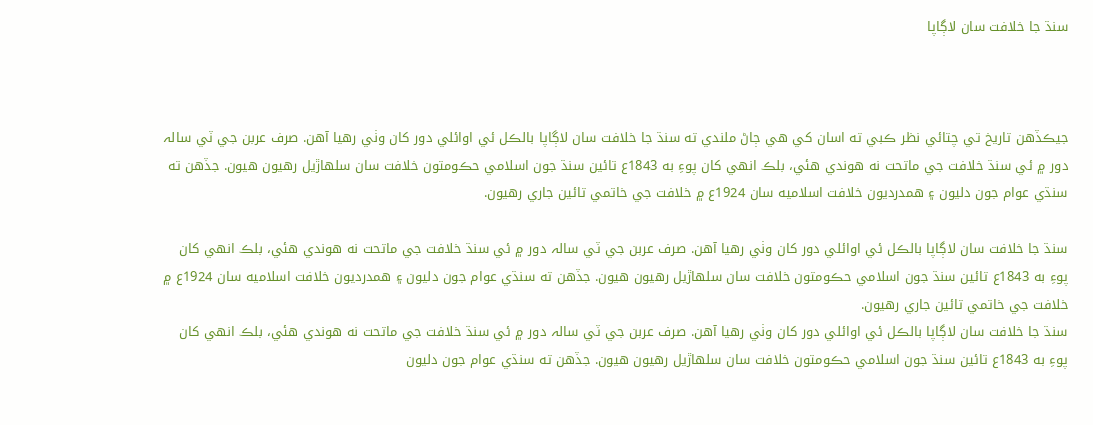سنڌ جا خلافت سان لاڳاپا



جيڪڏهن تاريخ تي چتائي نظر ڪبي ته اسان کي هي ڄاڻ ملندي ته سنڌ جا خلافت سان لاڳاپا بالڪل ئي اوائلي دور کان وٺي رهيا آهن. صرف عربن جي ٽي سالہ دور ۾ ئي سنڌ خلافت جي ماتحت نه هوندي هئي، بلڪ انهي کان پوءِ به 1843ع تائين سنڌ جون اسلامي حڪومتون خلافت سان سلهاڙيل رهيون هيون. جڏهن ته سنڌي عوام جون دليون ۽ همدرديون خلافت اسلاميه سان 1924ع ۾ خلافت جي خاتمي تائين جاري رهيون.

سنڌ جا خلافت سان لاڳاپا بالڪل ئي اوائلي دور کان وٺي رهيا آهن. صرف عربن جي ٽي سالہ دور ۾ ئي سنڌ خلافت جي ماتحت نه هوندي هئي، بلڪ انهي کان پوءِ به 1843ع تائين سنڌ جون اسلامي حڪومتون خلافت سان سلهاڙيل رهيون هيون. جڏهن ته سنڌي عوام جون دليون ۽ همدرديون خلافت اسلاميه سان 1924ع ۾ خلافت جي خاتمي تائين جاري رهيون.
سنڌ جا خلافت سان لاڳاپا بالڪل ئي اوائلي دور کان وٺي رهيا آهن. صرف عربن جي ٽي سالہ دور ۾ ئي سنڌ خلافت جي ماتحت نه هوندي هئي، بلڪ انهي کان پوءِ به 1843ع تائين سنڌ جون اسلامي حڪومتون خلافت سان سلهاڙيل رهيون هيون. جڏهن ته سنڌي عوام جون دليون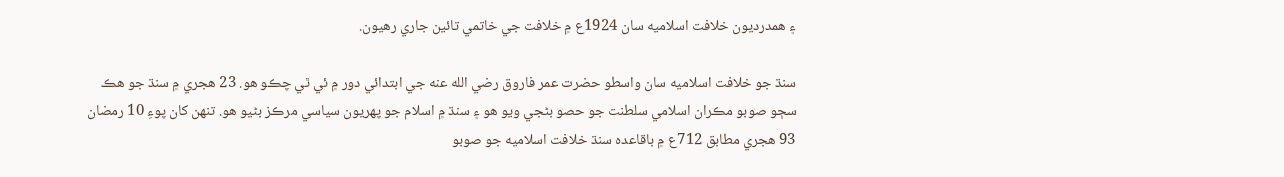۽ همدرديون خلافت اسلاميه سان 1924ع ۾ خلافت جي خاتمي تائين جاري رهيون.

سنڌ جو خلافت اسلاميه سان واسطو حضرت عمر فاروق رضي الله عنه جي ابتدائي دور ۾ ئي ٿي چڪو هو. 23 هجري ۾ سنڌ جو هڪ سڄو صوبو مڪران اسلامي سلطنت جو حصو بڻجي ويو هو ۽ سنڌ ۾ اسلام جو پهريون سياسي مرڪز بڻيو هو. تنهن کان پوءِ 10 رمضان 93 هجري مطابق 712ع ۾ باقاعده سنڌ خلافت اسلاميه جو صوبو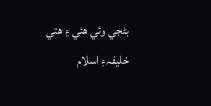بڻجي وئي هئي ۽ هتي خليفہءِ اسلام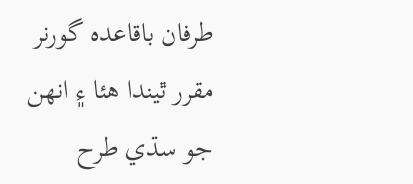طرفان باقاعدہ گورنر مقرر ٿيندا هئا ۽ انهن جو سڌي طرح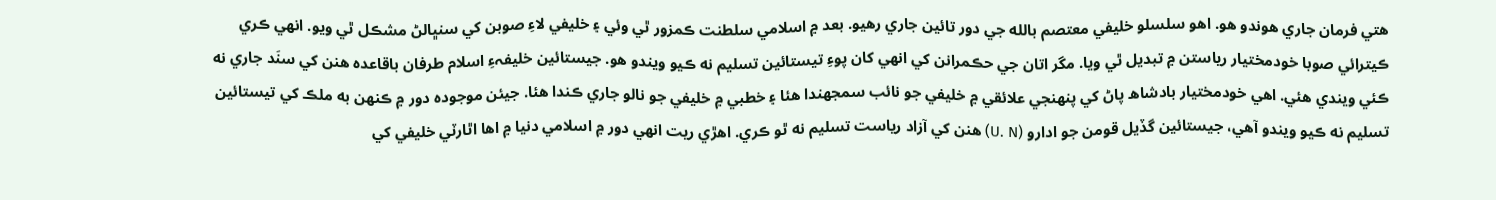هتي فرمان جاري هوندو هو. اهو سلسلو خليفي معتصم بالله جي دور تائين جاري رهيو. بعد ۾ اسلامي سلطنت ڪمزور ٿي وئي ۽ خليفي لاءِ صوبن کي سنڀالڻ مشڪل ٿي ويو. انهي ڪري ڪيترائي صوبا خودمختيار رياستن ۾ تبديل ٿي ويا. مگر اتان جي حڪمرانن کي انهي کان پوءِ تيستائين تسليم نه ڪيو ويندو هو. جيستائين خليفہءِ اسلام طرفان باقاعدہ هنن کي سنَد جاري نه ڪئي ويندي هئي. اهي خودمختيار بادشاھ پاڻ کي پنھنجي علائقي ۾ خليفي جو نائب سمجهندا هئا ۽ خطبي ۾ خليفي جو نالو جاري ڪندا هئا. جيئن موجوده دور ۾ ڪنهن به ملڪ کي تيستائين تسليم نه ڪيو ويندو آهي، جيستائين گڏيل قومن جو ادارو (U. N) هنن کي آزاد رياست تسليم نه ٿو ڪري. اهڙي ريت انهي دور ۾ اسلامي دنيا ۾ اها اٿارٽي خليفي کي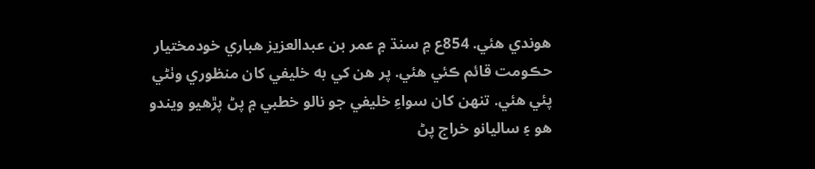هوندي هئي. 854ع ۾ سنڌ ۾ عمر بن عبدالعزیز هباري خودمختيار حڪومت قائم ڪئي هئي. پر هن کي به خليفي کان منظوري وٺڻي پئي هئي. تنهن کان سواءِ خليفي جو نالو خطبي ۾ پڻ پڙهيو ويندو هو ۽ ساليانو خراج پڻ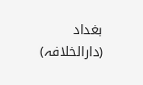بغداد (دارالخلافہ)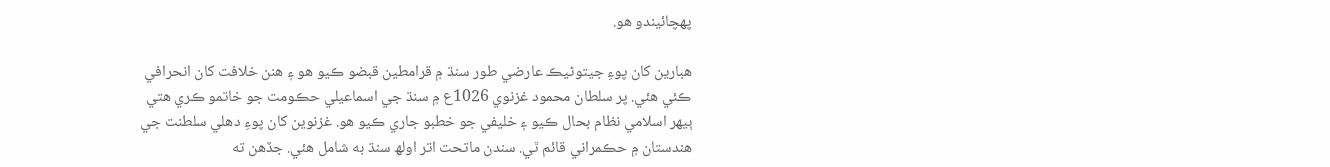پهچائيندو هو.

هبارين کان پوءِ جيتوڻيڪ عارضي طور سنڌ ۾ قرامطين قبضو ڪيو هو ۽ هنن خلافت کان انحرافي ڪئي هئي. پر سلطان محمود غزنوي 1026ع ۾ سنڌ جي اسماعيلي حڪومت جو خاتمو ڪري هتي ٻيهر اسلامي نظام بحال ڪيو ۽ خليفي جو خطبو جاري ڪيو هو. غزنوين کان پوءِ دهلي سلطنت جي هندستان ۾ حڪمراني قائم ٿي. سندن ماتحت اتر اولھ سنڌ به شامل هئي. جڏهن ته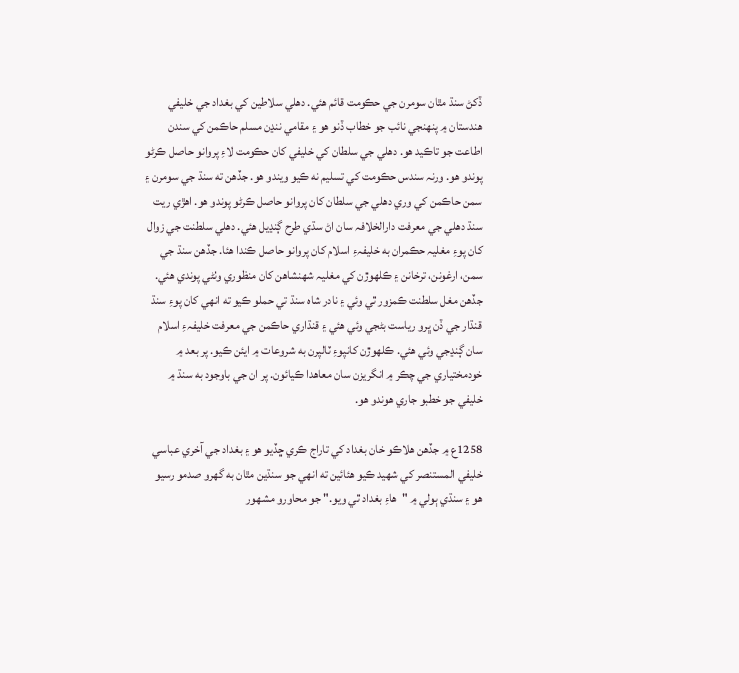ڏکڻ سنڌ مٿان سومرن جي حڪومت قائم هئي. دهلي سلاطين کي بغداد جي خليفي هندستان ۾ پنهنجي نائب جو خطاب ڏنو هو ۽ مقامي ننڍن مسلم حاڪمن کي سندن اطاعت جو تاڪيد هو. دهلي جي سلطان کي خليفي کان حڪومت لاءِ پروانو حاصل ڪرڻو پوندو هو. ورنہ سندس حڪومت کي تسليم نه ڪيو ويندو هو. جڏهن ته سنڌ جي سومرن ۽ سمن حاڪمن کي وري دهلي جي سلطان کان پروانو حاصل ڪرڻو پوندو هو. اهڙي ريت سنڌ دهلي جي معرفت دارالخلافہ سان اڻ سڌي طرح ڳنڍيل هئي. دهلي سلطنت جي زوال کان پوءِ مغليہ حڪمران به خليفہءِ اسلام کان پروانو حاصل ڪندا هئا. جڏهن سنڌ جي سمن، ارغونن، ترخانن ۽ ڪلهوڙن کي مغليہ شهنشاهن کان منظوري وٺڻي پوندي هئي. جڏهن مغل سلطنت ڪمزور ٿي وئي ۽ نادر شاه سنڌ تي حملو ڪيو ته انهي کان پوءِ سنڌ قنڌار جي ڏن ڀرو رياست بڻجي وئي هئي ۽ قنڌاري حاڪمن جي معرفت خليفہءِ اسلام سان ڳنڍجي وئي هئي. ڪلهوڙن کانپوءِ ٽالپرن به شروعات ۾ ايئن ڪيو. پر بعد ۾ خودمختياري جي چڪر ۾ انگريزن سان معاهدا ڪيائون. پر ان جي باوجود به سنڌ ۾ خليفي جو خطبو جاري هوندو هو.

1258ع ۾ جڏهن هلاڪو خان بغداد کي تاراج ڪري ڇڏيو هو ۽ بغداد جي آخري عباسي خليفي المستنصر کي شهيد ڪيو هئائين ته انهي جو سنڌين مٿان به گهرو صدمو رسيو هو ۽ سنڌي ٻولي ۾ "هاءِ بغداد ٿي ويو." جو محاورو مشهور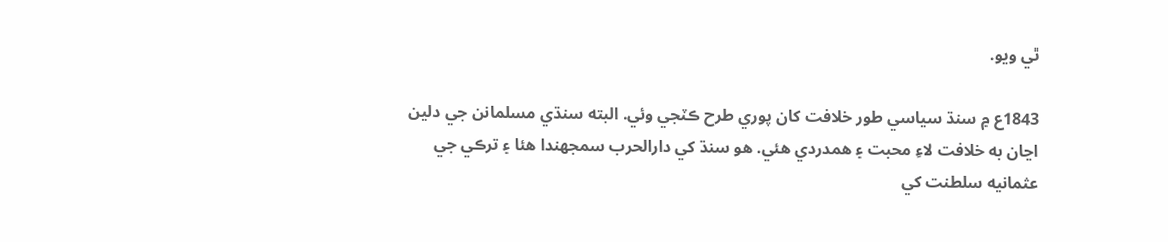ٿي ويو.

1843ع ۾ سنڌ سياسي طور خلافت کان پوري طرح ڪٽجي وئي. البته سنڌي مسلمانن جي دلين اڃان به خلافت لاءِ محبت ۽ همدردي هئي. هو سنڌ کي دارالحرب سمجهندا هئا ۽ ترڪي جي عثمانيه سلطنت کي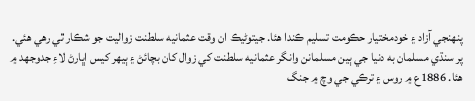پنهنجي آزاد ۽ خودمختيار حڪومت تسليم ڪندا هئا. جيتوڻيڪ ان وقت عثمانيه سلطنت زواليت جو شڪار ٿي رهي هئي. پر سنڌي مسلمان به دنيا جي ٻين مسلمانن وانگر عثمانيه سلطنت کي زوال کان بچائڻ ۽ ٻيهر کيس اڀارڻ لاءِ جدوجهد ۾ هئا. 1886ع ۾ روس ۽ ترڪي جي وچ ۾ جنگ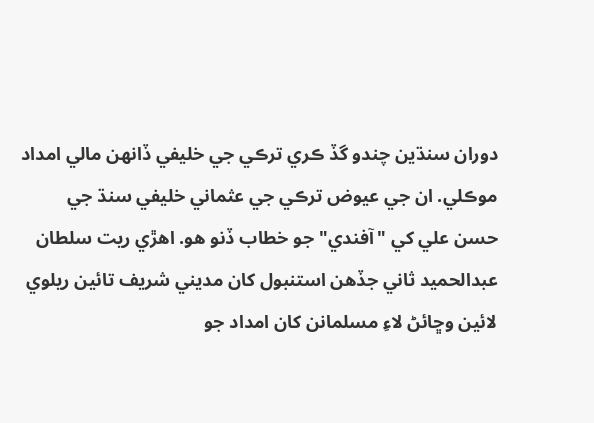دوران سنڌين چندو گڏ ڪري ترڪي جي خليفي ڏانهن مالي امداد موڪلي. ان جي عيوض ترڪي جي عثماني خليفي سنڌ جي حسن علي کي "آفندي" جو خطاب ڏنو هو. اهڙي ريت سلطان عبدالحميد ثاني جڏهن استنبول کان مديني شريف تائين ريلوي لائين وڇائڻ لاءِ مسلمانن کان امداد جو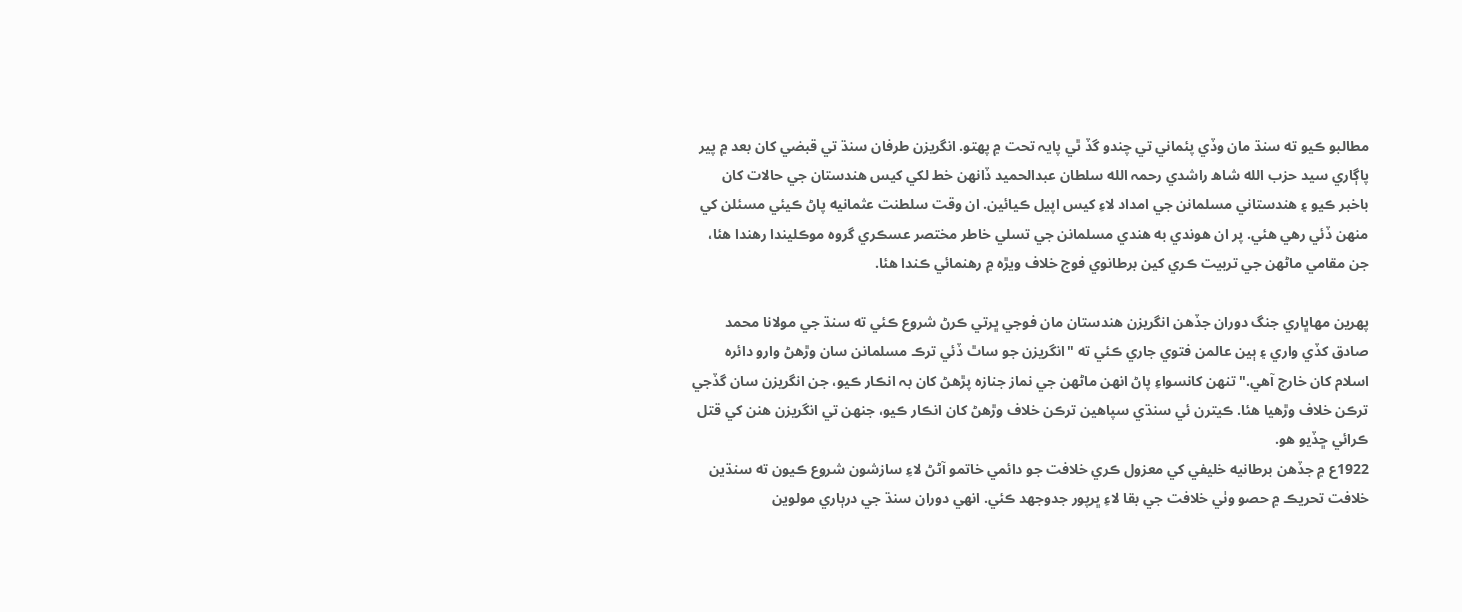مطالبو ڪيو ته سنڌ مان وڏي پئماني تي چندو گڏ ٿي پايہ تحت ۾ پهتو. انگريزن طرفان سنڌ تي قبضي کان بعد ۾ پير پاڳاري سيد حزب الله شاھ راشدي رحمہ الله سلطان عبدالحميد ڏانهن خط لکي کيس هندستان جي حالات کان باخبر ڪيو ۽ هندستاني مسلمانن جي امداد لاءِ کيس اپيل ڪيائين. ان وقت سلطنت عثمانيه پاڻ ڪيئي مسئلن کي منهن ڏئي رهي هئي. پر ان هوندي به هندي مسلمانن جي تسلي خاطر مختصر عسڪري گروه موڪليندا رهندا هئا، جن مقامي ماڻهن جي تربيت ڪري کين برطانوي فوج خلاف ويڙه ۾ رهنمائي ڪندا هئا.

پهرين مهاڀاري جنگ دوران جڏهن انگريزن هندستان مان فوجي ڀرتي ڪرڻ شروع ڪئي ته سنڌ جي مولانا محمد صادق کڏي واري ۽ ٻين عالمن فتوي جاري ڪئي ته "انگريزن جو ساٿ ڏئي ترڪ مسلمانن سان وڙهڻ وارو دائرہ اسلام کان خارج آهي." تنهن کانسواءِ پاڻ انهن ماڻهن جي نماز جنازہ پڙهڻ کان بہ انڪار ڪيو، جن انگريزن سان گڏجي ترڪن خلاف وڙهيا هئا. ڪيترن ئي سنڌي سپاهين ترڪن خلاف وڙهڻ کان انڪار ڪيو، جنهن تي انگريزن هنن کي قتل ڪرائي ڇڏيو هو.
1922ع ۾ جڏهن برطانيه خليفي کي معزول ڪري خلافت جو دائمي خاتمو آڻڻ لاءِ سازشون شروع ڪيون ته سنڌين خلافت تحريڪ ۾ حصو وٺي خلافت جي بقا لاءِ ڀرپور جدوجهد ڪئي. انهي دوران سنڌ جي درٻاري مولوين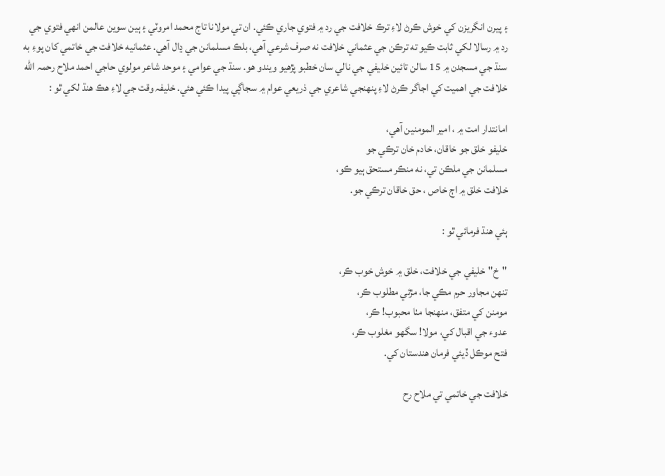۽ پيرن انگريزن کي خوش ڪرڻ لاءِ ترڪ خلافت جي رد ۾ فتوي جاري ڪئي. ان تي مولانا تاج محمد امروٽي ۽ ٻين سوين عالمن انهي فتوي جي رد ۾ رسالا لکي ثابت ڪيو ته ترڪن جي عثماني خلافت نه صرف شرعي آهي، بلڪ مسلمانن جي ڍال آهي. عثمانيه خلافت جي خاتمي کان پوءِ به سنڌ جي مسجدن ۾ 15 سالن تائين خليفي جي نالي سان خطبو پڙهيو ويندو هو. سنڌ جي عوامي ۽ موحد شاعر مولوي حاجي احمد ملاح رحمہ الله خلافت جي اهميت کي اجاگر ڪرڻ لاءِ پنهنجي شاعري جي ذريعي عوام ۾ سجاڳي پيدا ڪئي هئي. خليفہ وقت جي لاءِ هڪ هنڌ لکي ٿو :

امانتدار امت ۾ ، امير المومنين آهي،
خليفو خلق جو خاقان، خادم خان ترڪي جو
مسلمانن جي ملڪن تي، نه منڪر مستحق ٻيو ڪو،
خلافت خلق ۾ اڄ خاص ، حق خاقان ترڪي جو.

ٻئي هنڌ فرمائي ٿو :

"خ" خليفي جي خلافت، خلق ۾ خوش خوب ڪر،
تنهن مجاور حرم مڪي جا، مڙئي مطلوب ڪر،
مومنن کي متفق، منهنجا مٺا محبوب! ڪر،
عدوء جي اقبال کي، مولا! سگهو مغلوب ڪر،
فتح موڪل ڏيئي فرمان هندستان کي.

خلافت جي خاتمي تي ملاح رح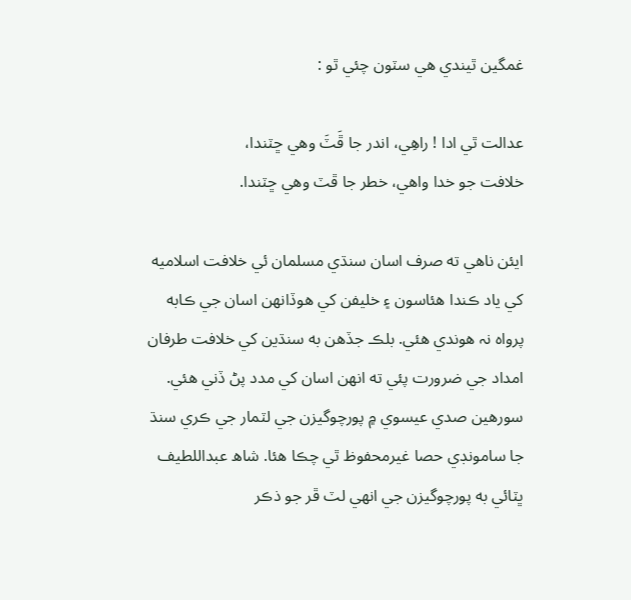غمگين ٿيندي هي سٽون چئي ٿو :

عدالت ٿي ادا ! راهِي، اندر جا ڦَٽَ وهي ڇٽندا،
خلافت جو خدا واهي، خطر جا ڦٽ وهي ڇٽندا.

ايئن ناهي ته صرف اسان سنڌي مسلمان ئي خلافت اسلاميه کي ياد ڪندا هئاسون ۽ خليفن کي هوڏانهن اسان جي ڪابه پرواہ نہ هوندي هئي. بلڪ جڏهن به سنڌين کي خلافت طرفان امداد جي ضرورت پئي ته انهن اسان کي مدد پڻ ڏني هئي. سورهين صدي عيسوي ۾ پورچوگيزن جي لٽمار جي ڪري سنڌ جا سامونڊي حصا غيرمحفوظ ٿي چڪا هئا. شاھ عبداللطيف ڀٽائي به پورچوگيزن جي انهي لٽ ڦر جو ذڪر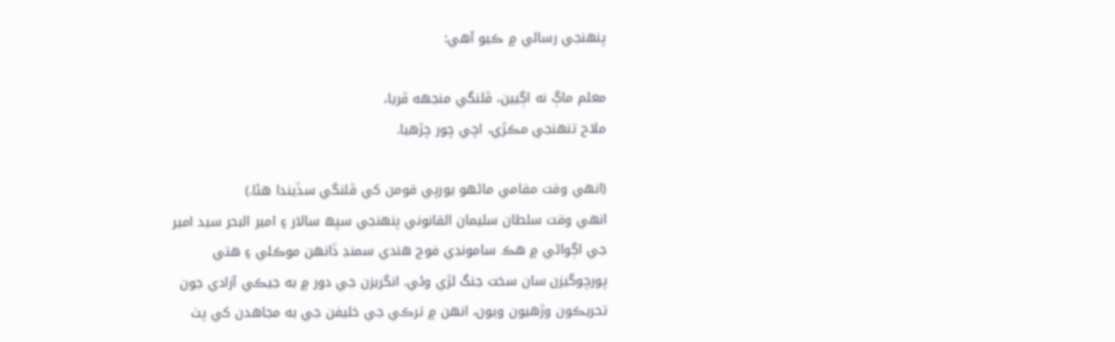پنهنجي رسالي ۾ ڪيو آهي:

معلم ماڳ نه اڳيين، ڦلنگي منجهه ڦريا،
ملاح تنهنجي مڪڙي، اچي چور چڙهيا.

(انهي وقت مقامي ماڻهو يورپي قومن کي ڦلنگي سڏيندا هئا.)
انهي وقت سلطان سليمان القانوني پنهنجي سپھ سالار ۽ امير البحر سيد امير جي اڳواڻي ۾ هڪ سامونڊي فوج هندي سمنڊ ڏانهن موڪلي ۽ هتي پورچوگيزن سان سخت جنگ لڙي وئي. انگريزن جي دور ۾ به جيڪي آزادي جون تحريڪون وڙهيون ويون، انهن ۾ ترڪي جي خليفن جي به مجاهدن کي پٺ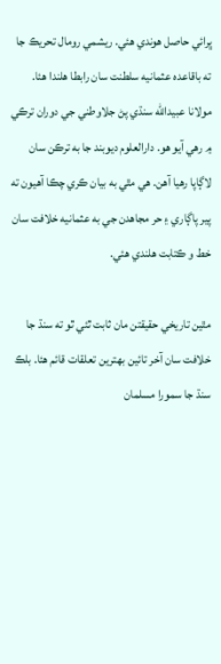ڀرائي حاصل هوندي هئي. ريشمي رومال تحريڪ جا ته باقاعده عثمانيه سلطنت سان رابطا هلندا هئا. مولانا عبيدالله سنڌي پڻ جلاوطني جي دوران ترڪي ۾ رهي آيو هو. دارالعلوم ديوبند جا به ترڪن سان لاڳاپا رهيا آهن. هي مٿي به بيان ڪري چڪا آهيون ته پير پاڳاري ۽ حر مجاهدن جي به عثمانيه خلافت سان خط و ڪتابت هلندي هئي.

مٿين تاريخي حقيقتن مان ثابت ٿئي ٿو ته سنڌ جا خلافت سان آخر تائين بهترين تعلقات قائم هئا. بلڪ سنڌ جا سمورا مسلمان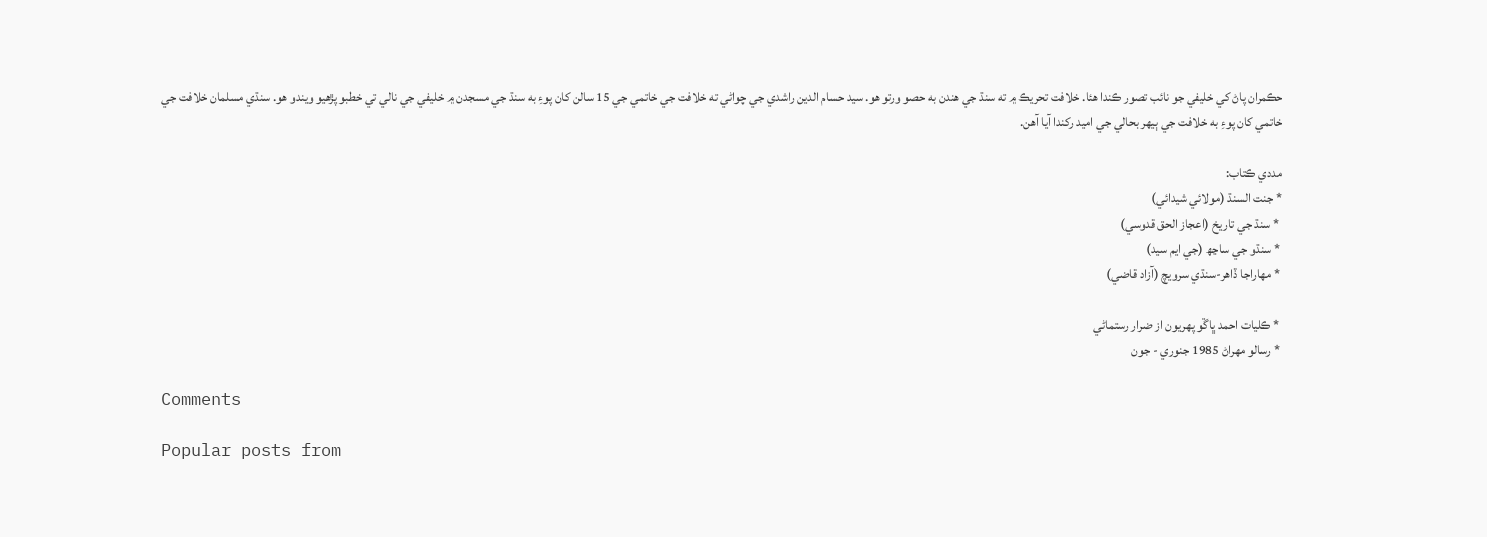حڪمران پاڻ کي خليفي جو نائب تصور ڪندا هئا. خلافت تحريڪ ۾ ته سنڌ جي هندن به حصو ورتو هو. سيد حسام الدين راشدي جي چواڻي ته خلافت جي خاتمي جي 15 سالن کان پوءِ به سنڌ جي مسجدن ۾ خليفي جي نالي تي خطبو پڙهيو ويندو هو. سنڌي مسلمان خلافت جي خاتمي کان پوءِ به خلافت جي ٻيهر بحالي جي اميد رکندا آيا آهن.

مددي ڪتاب:
* جنت السنڌ (مولائي شيدائي)
 * سنڌ جي تاريخ (اعجاز الحق قدوسي)
 * سنڌو جي ساڃھ (جي ايم سيد)
 * مهاراجا ڏاهر-سنڌي سرويچ (آزاد قاضي)

 * ڪليات احمد ڀاڱو پهريون از ضرار رستماڻي
 * رسالو مهراڻ 1985 جنوري - جون

Comments

Popular posts from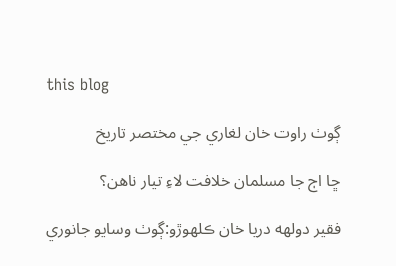this blog

ڳوٺ راوت خان لغاري جي مختصر تاريخ

ڇا اڄ جا مسلمان خلافت لاءِ تيار ناهن؟

فقير دولهه دريا خان ڪلهوڙو:ڳوٺ وسايو جانوري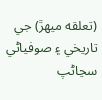(تعلقه ميهڙ) جي تاريخي ۽ صوفياڻي سڃاڻپ